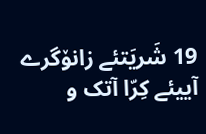19 شَریَتئے زانۆگرے آییئے کِرّا آتک و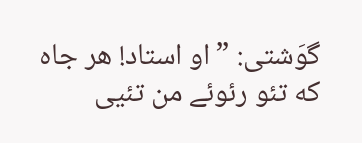گوَشتی: ”او استاد! هر جاه که تئو رئوئے من تئیی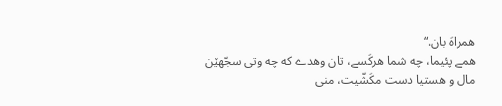همراهَ بان.“
همے پئیما، چه شما هرکَسے، تان وهدے که چه وتی سجّهێن مال و هستیا دست مکَشّیت، منی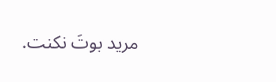مرید بوتَ نکنت.